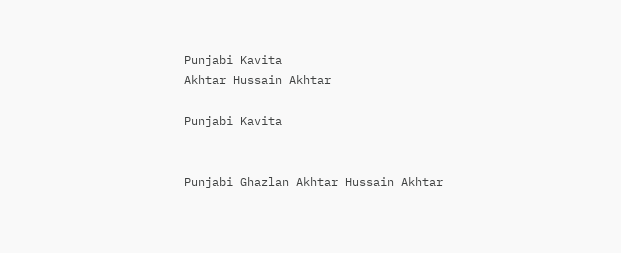Punjabi Kavita
Akhtar Hussain Akhtar

Punjabi Kavita


Punjabi Ghazlan Akhtar Hussain Akhtar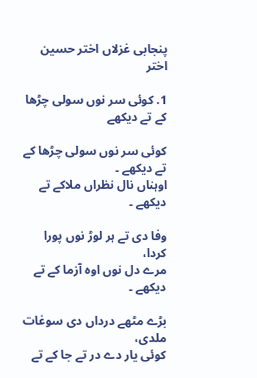پنجابی غزلاں اختر حسین اختر

1. کوئی سر نوں سولی چڑھا کے تے دیکھے

کوئی سر نوں سولی چڑھا کے تے دیکھے ۔
اوہناں نال نظراں ملاکے تے دیکھے ۔

وفا دی تے ہر لوڑ نوں پورا کردا،
مرے دل نوں اوہ آزما کے تے دیکھے ۔

بڑے مٹھے درداں دی سوغات ملدی،
کوئی یار دے در تے جا کے تے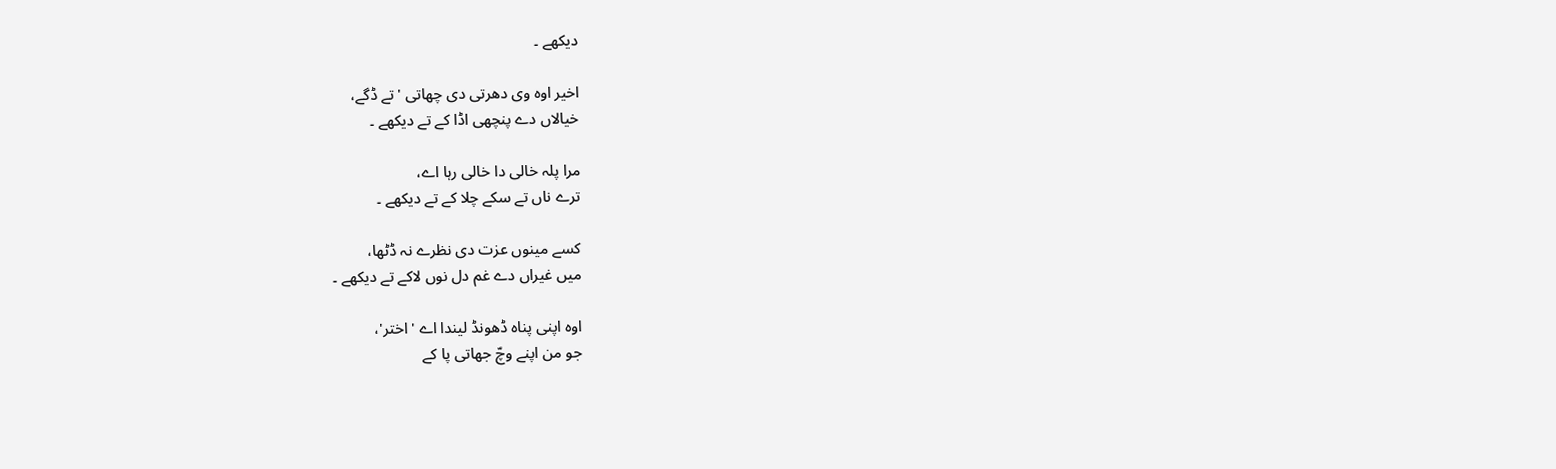دیکھے ۔

اخیر اوہ وی دھرتی دی چھاتی 'تے ڈگے،
خیالاں دے پنچھی اڈا کے تے دیکھے ۔

مرا پلہ خالی دا خالی رہا اے،
ترے ناں تے سکے چلا کے تے دیکھے ۔

کسے مینوں عزت دی نظرے نہ ڈٹھا،
میں غیراں دے غم دل نوں لاکے تے دیکھے ۔

اوہ اپنی پناہ ڈھونڈ لیندا اے 'اختر'،
جو من اپنے وچّ جھاتی پا کے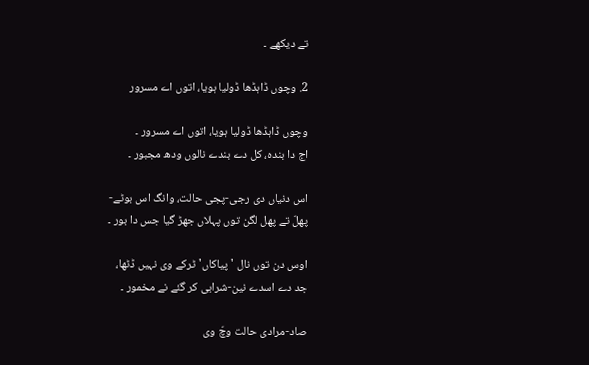تے دیکھے ۔

2. وچوں ڈاہڈھا ڈولیا ہویا، اتوں اے مسرور

وچوں ڈاہڈھا ڈولیا ہویا، اتوں اے مسرور ۔
اج دا بندہ، کل دے بندے نالوں ودھ مجبور ۔

اس دنیاں دی رجی-پجی حالت، وانگ اس بوٹے-
پھلّ تے پھل لگن توں پہلاں جھڑ گیا جس دا بور ۔

اوس دن توں نال 'پیاکاں' ٹرکے وی نہیں ڈٹھا،
جد دے اسدے نین-شرابی کر گئے نے مخمور ۔

صاد-مرادی حالت وچّ وی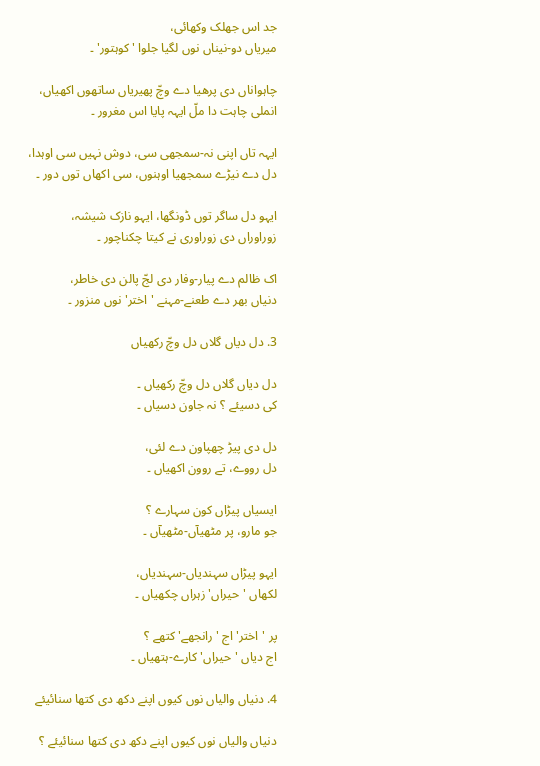جد اس جھلک وکھائی،
میریاں دو-نیناں نوں لگیا جلوا 'کوہتور' ۔

چاہواناں دی پرھیا دے وچّ پھیریاں ساتھوں اکھیاں،
انملی چاہت دا ملّ ایہہ پایا اس مغرور ۔

ایہہ تاں اپنی نہ-سمجھی سی، دوش نہیں سی اوہدا،
دل دے نیڑے سمجھیا اوہنوں، سی اکھاں توں دور ۔

ایہو دل ساگر توں ڈونگھا، ایہو نازک شیشہ،
زوراوراں دی زوراوری نے کیتا چکناچور ۔

اک ظالم دے پیار-وفار دی لجّ پالن دی خاطر،
دنیاں بھر دے طعنے-مہنے 'اختر' نوں منزور ۔

3. دل دیاں گلاں دل وچّ رکھیاں

دل دیاں گلاں دل وچّ رکھیاں ۔
کی دسیئے ؟ نہ جاون دسیاں ۔

دل دی پیڑ چھپاون دے لئی،
دل رووے، تے روون اکھیاں ۔

ایسیاں پیڑاں کون سہارے ؟
جو مارو، پر مٹھیآں-مٹھیآں ۔

ایہو پیڑاں سہندیاں-سہندیاں،
لکھاں 'حیراں' زہراں چکھیاں ۔

پر 'اختر' اج 'رانجھے' کتھے ؟
اج دیاں 'حیراں' کارے-ہتھیاں ۔

4. دنیاں والیاں نوں کیوں اپنے دکھ دی کتھا سنائیئے

دنیاں والیاں نوں کیوں اپنے دکھ دی کتھا سنائیئے ؟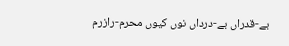بے-قدراں بے-درداں نوں کیوں محرم-رازرم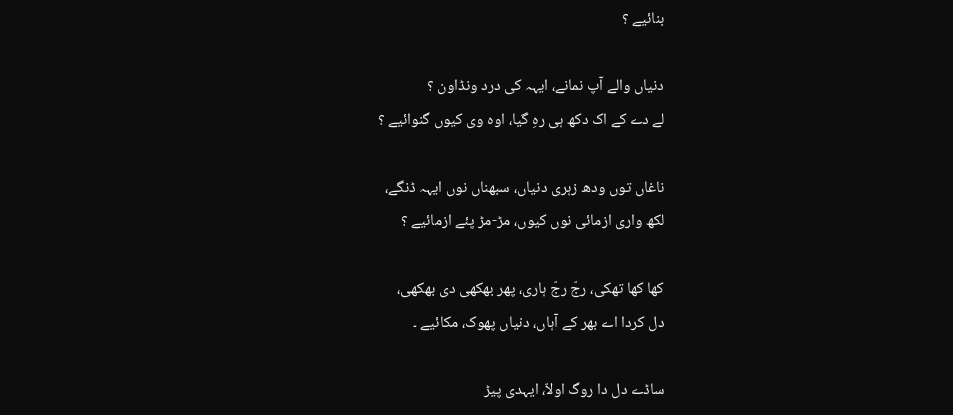بنائیے ؟

دنیاں والے آپ نمانے، ایہہ کی درد ونڈاون ؟
لے دے کے اک دکھ ہی رہِ گیا، اوہ وی کیوں گنوائیے ؟

ناغاں توں ودھ زہری دنیاں، سبھناں نوں ایہہ ڈنگے،
لکھ واری ازمائی نوں کیوں، مڑ-مڑ پئے ازمائیے ؟

کھا کھا تھکی، رجّ رجّ ہاری، پھر بھکھی دی بھکھی،
دل کردا اے بھر کے آہاں، دنیاں پھوک، مکائیے ۔

ساڈے دل دا روگ اولاّ، ایہدی پیڑ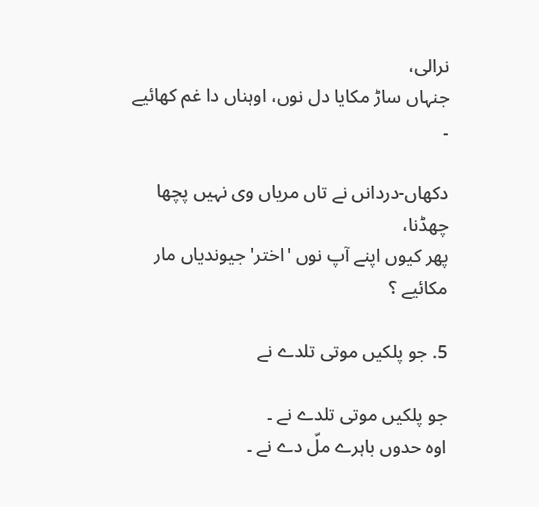نرالی،
جنہاں ساڑ مکایا دل نوں، اوہناں دا غم کھائیے ۔

دکھاں-دردانں نے تاں مریاں وی نہیں پچھا چھڈنا،
پھر کیوں اپنے آپ نوں 'اختر' جیوندیاں مار مکائیے ؟

5. جو پلکیں موتی تلدے نے

جو پلکیں موتی تلدے نے ۔
اوہ حدوں باہرے ملّ دے نے ۔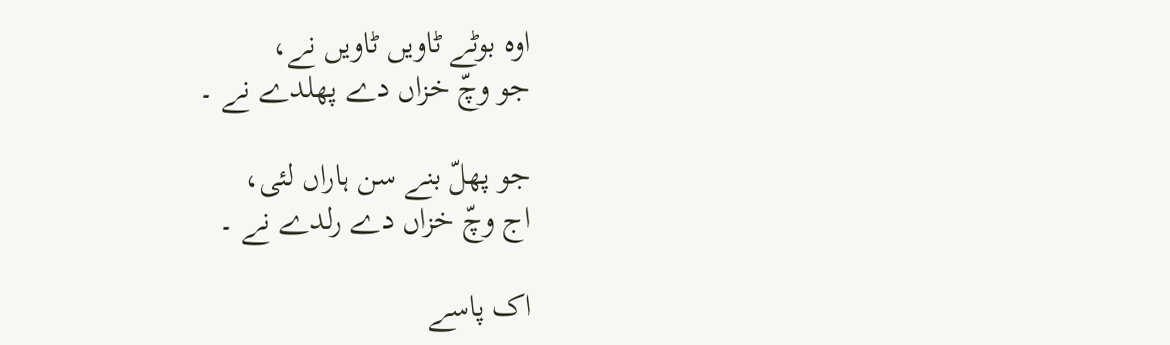اوہ بوٹے ٹاویں ٹاویں نے،
جو وچّ خزاں دے پھلدے نے ۔

جو پھلّ بنے سن ہاراں لئی،
اج وچّ خزاں دے رلدے نے ۔

اک پاسے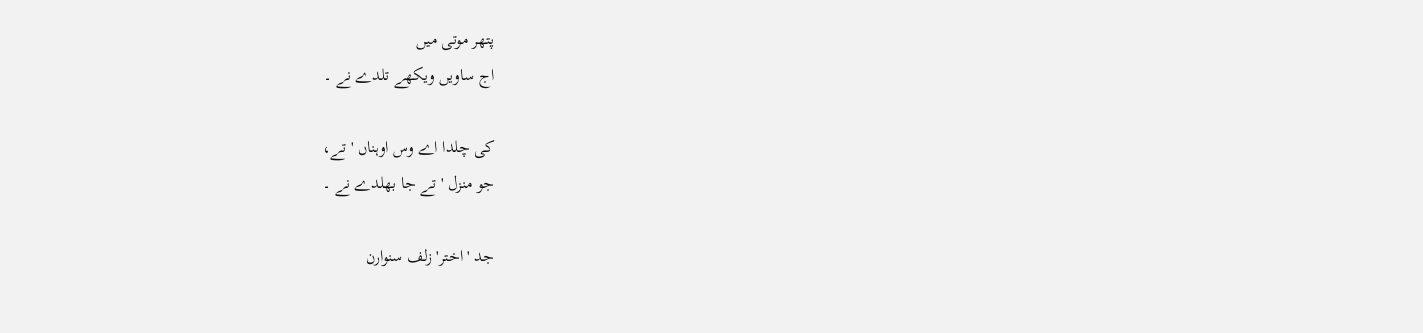پتھر موتی میں
اج ساویں ویکھے تلدے نے ۔

کی چلدا اے وس اوہناں 'تے،
جو منزل 'تے جا بھلدے نے ۔

جد 'اختر' زلف سنوارن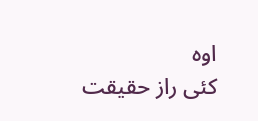اوہ
کئی راز حقیقت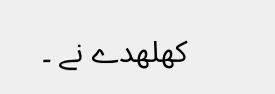کھلھدے نے ۔